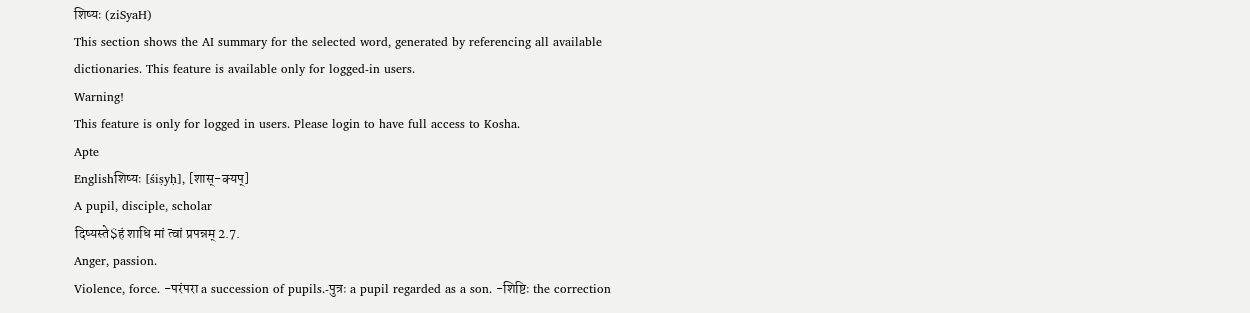शिष्यः (ziSyaH)
This section shows the AI summary for the selected word, generated by referencing all available dictionaries. This feature is available only for logged-in users.
Warning!
This feature is only for logged in users. Please login to have full access to Kosha.
Apte
Englishशिष्यः [śiṣyḥ], [शास्-क्यप्]
A pupil, disciple, scholar
दिष्यस्ते$हं शाधि मां त्वां प्रपन्नम् 2.7.
Anger, passion.
Violence, force. -परंपरा a succession of pupils.-पुत्रः a pupil regarded as a son. -शिष्टिः the correction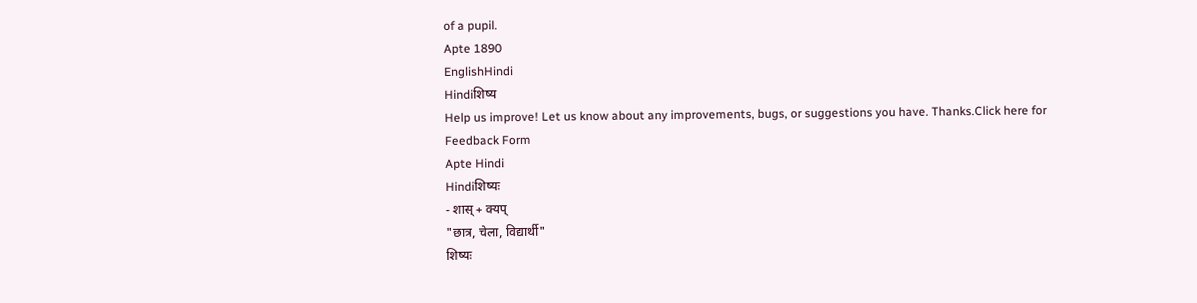of a pupil.
Apte 1890
EnglishHindi
Hindiशिष्य
Help us improve! Let us know about any improvements, bugs, or suggestions you have. Thanks.Click here for Feedback Form
Apte Hindi
Hindiशिष्यः
- शास् + क्यप्
"छात्र, चेला, विद्यार्थी"
शिष्यः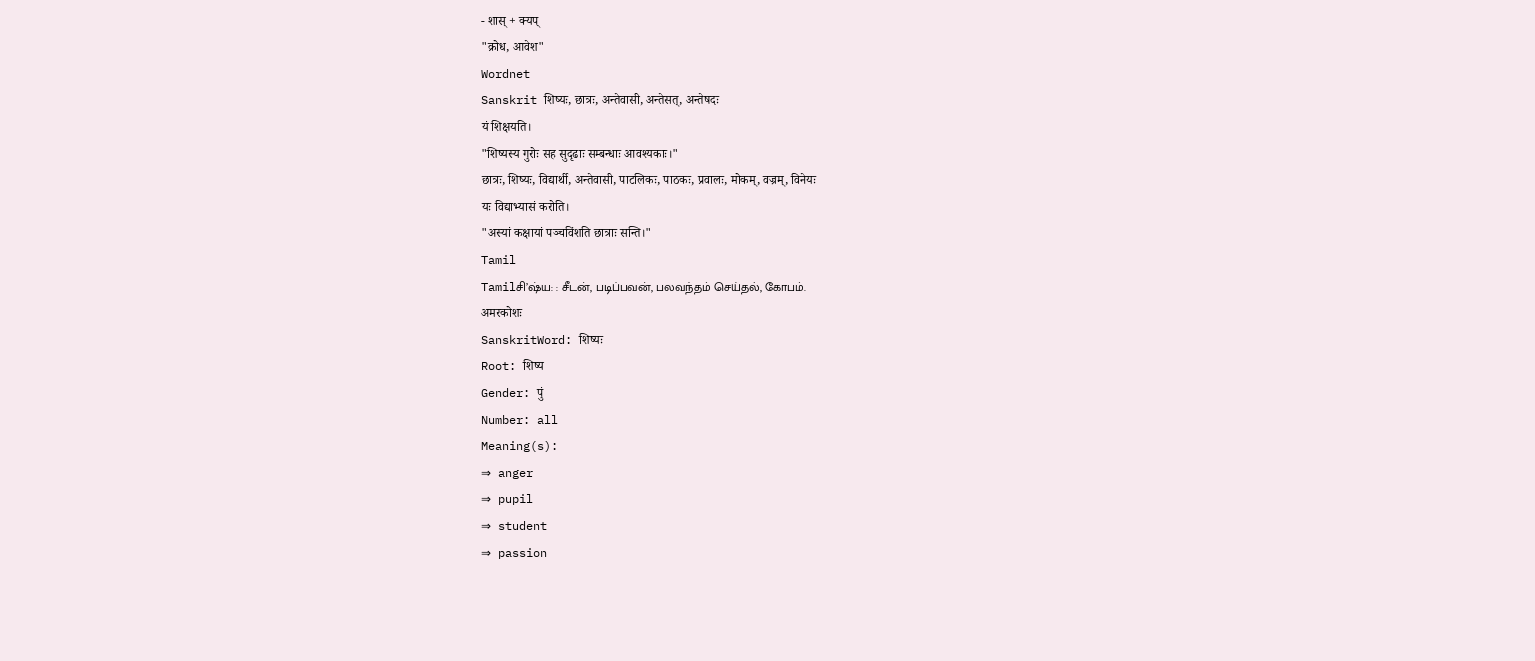- शास् + क्यप्
"क्रोध, आवेश"
Wordnet
Sanskrit शिष्यः, छात्रः, अन्तेवासी, अन्तेसत्, अन्तेषदः
यं शिक्षयति।
"शिष्यस्य गुरोः सह सुदृढाः सम्बन्धाः आवश्यकाः।"
छात्रः, शिष्यः, विद्यार्थी, अन्तेवासी, पाटलिकः, पाठकः, प्रवालः, मोकम्, वज्रम्, विनेयः
यः विद्याभ्यासं करोति।
"अस्यां कक्षायां पञ्चविंशति छात्राः सन्ति।"
Tamil
Tamilசி’ஷ்ய: : சீடன், படிப்பவன், பலவந்தம் செய்தல், கோபம்.
अमरकोशः
SanskritWord: शिष्यः
Root: शिष्य
Gender: पुं
Number: all
Meaning(s):
⇒ anger
⇒ pupil
⇒ student
⇒ passion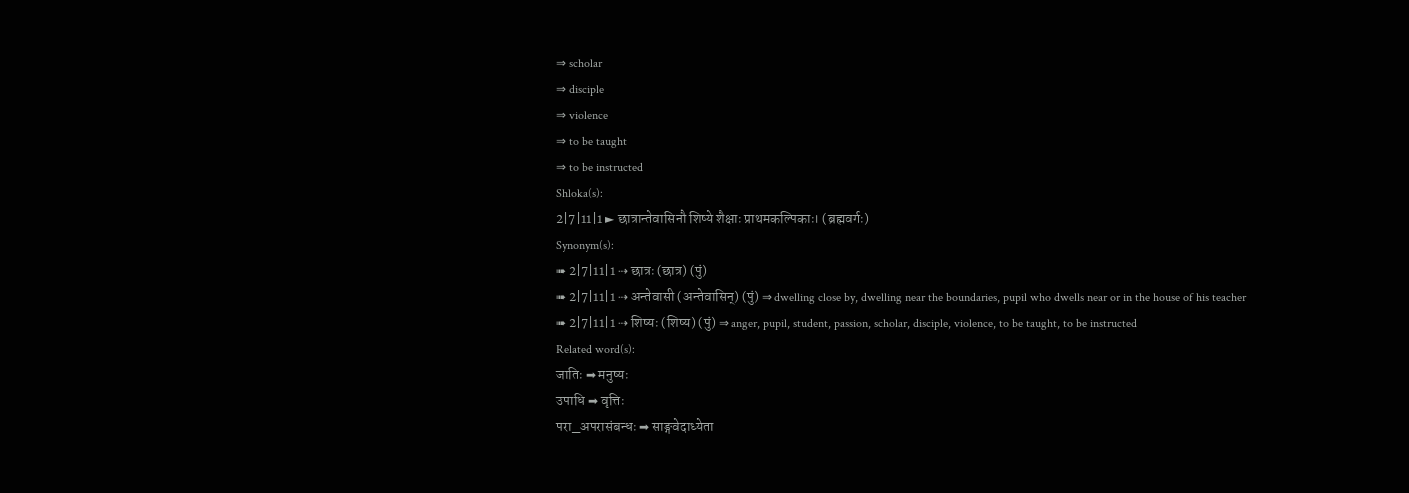⇒ scholar
⇒ disciple
⇒ violence
⇒ to be taught
⇒ to be instructed
Shloka(s):
2|7|11|1 ► छात्रान्तेवासिनौ शिष्ये शैक्षाः प्राथमकल्पिकाः। (ब्रह्मवर्गः)
Synonym(s):
➠ 2|7|11|1 ⇢ छात्रः (छात्र) (पुं)
➠ 2|7|11|1 ⇢ अन्तेवासी (अन्तेवासिन्) (पुं) ⇒ dwelling close by, dwelling near the boundaries, pupil who dwells near or in the house of his teacher
➠ 2|7|11|1 ⇢ शिष्यः (शिष्य) (पुं) ⇒ anger, pupil, student, passion, scholar, disciple, violence, to be taught, to be instructed
Related word(s):
जातिः ➡ मनुष्यः
उपाधि ➡ वृत्तिः
परा_अपरासंबन्धः ➡ साङ्गवेदाध्येता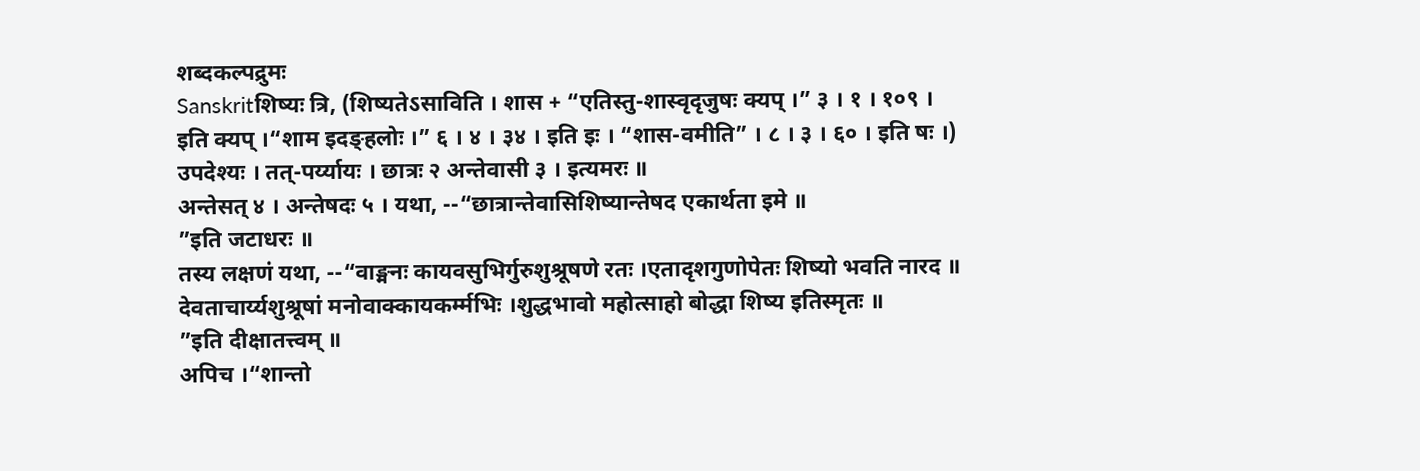शब्दकल्पद्रुमः
Sanskritशिष्यः त्रि, (शिष्यतेऽसाविति । शास + “एतिस्तु-शास्वृदृजुषः क्यप् ।” ३ । १ । १०९ । इति क्यप् ।“शाम इदङ्हलोः ।” ६ । ४ । ३४ । इति इः । “शास-वमीति” । ८ । ३ । ६० । इति षः ।) उपदेश्यः । तत्-पर्य्यायः । छात्रः २ अन्तेवासी ३ । इत्यमरः ॥
अन्तेसत् ४ । अन्तेषदः ५ । यथा, --“छात्रान्तेवासिशिष्यान्तेषद एकार्थता इमे ॥
”इति जटाधरः ॥
तस्य लक्षणं यथा, --“वाङ्मनः कायवसुभिर्गुरुशुश्रूषणे रतः ।एतादृशगुणोपेतः शिष्यो भवति नारद ॥
देवताचार्य्यशुश्रूषां मनोवाक्कायकर्म्मभिः ।शुद्धभावो महोत्साहो बोद्धा शिष्य इतिस्मृतः ॥
”इति दीक्षातत्त्वम् ॥
अपिच ।“शान्तो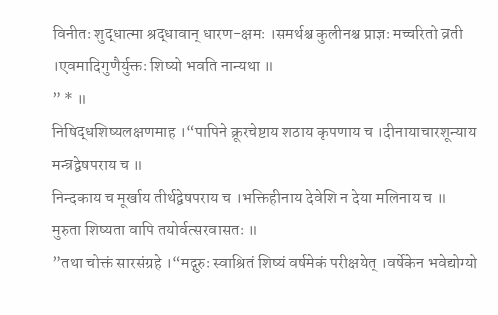विनीतः शुद्धात्मा श्रद्धावान् धारण-क्षमः ।समर्थश्च कुलीनश्च प्राज्ञः मच्चरितो व्रती ।एवमादिगुणैर्युक्तः शिष्यो भवति नान्यथा ॥
” * ॥
निषिद्धशिष्यलक्षणमाह ।“पापिने क्रूरचेष्टाय शठाय कृपणाय च ।दीनायाचारशून्याय मन्त्रद्वेषपराय च ॥
निन्दकाय च मूर्खाय तीर्थद्वेषपराय च ।भक्तिहीनाय देवेशि न देया मलिनाय च ॥
मुरुता शिष्यता वापि तयोर्वत्सरवासतः ॥
”तथा चोक्तं सारसंग्रहे ।“मद्गुरुः स्वाश्रितं शिष्यं वर्षमेकं परीक्षयेत् ।वर्षेकेन भवेद्योग्यो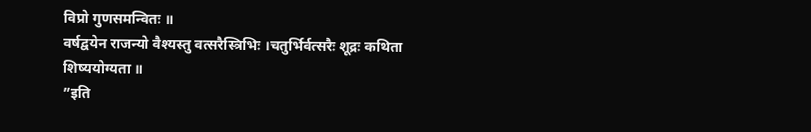विप्रो गुणसमन्वितः ॥
वर्षद्वयेन राजन्यो वैश्यस्तु वत्सरैस्त्रिभिः ।चतुर्भिर्वत्सरैः शूद्रः कथिता शिष्ययोग्यता ॥
”इति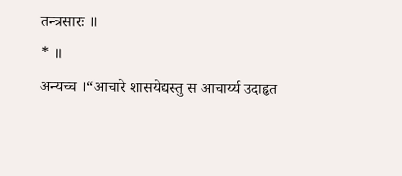तन्त्रसारः ॥
* ॥
अन्यच्च ।“आचारे शासयेद्यस्तु स आचार्य्य उदाहृत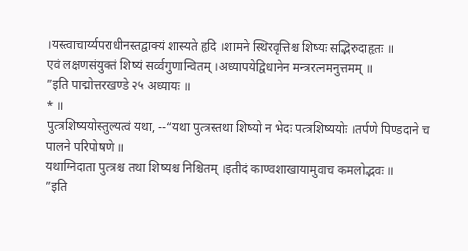।यस्त्वाचार्य्यपराधीनस्तद्वाक्यं शास्यते हृदि ।शामने स्थिरवृत्तिश्च शिष्यः सद्भिरुदाहृतः ॥
एवं लक्षणसंयुक्तं शिष्यं सर्व्वगुणान्वितम् ।अध्यापयेद्विधानेन मन्त्ररत्नमनुत्तमम् ॥
”इति पाद्मोत्तरखण्डे २५ अध्यायः ॥
* ॥
पुत्त्रशिष्ययोस्तुल्यत्वं यथा, --“यथा पुत्त्रस्तथा शिष्यो न भेदः पत्त्रशिष्ययोः ।तर्पणे पिण्डदाने च पालने परिपोषणे ॥
यथाग्निदाता पुत्त्रश्च तथा शिष्यश्च निश्चितम् ।इतीदं काण्वशाखायामुवाच कमलोद्भवः ॥
”इति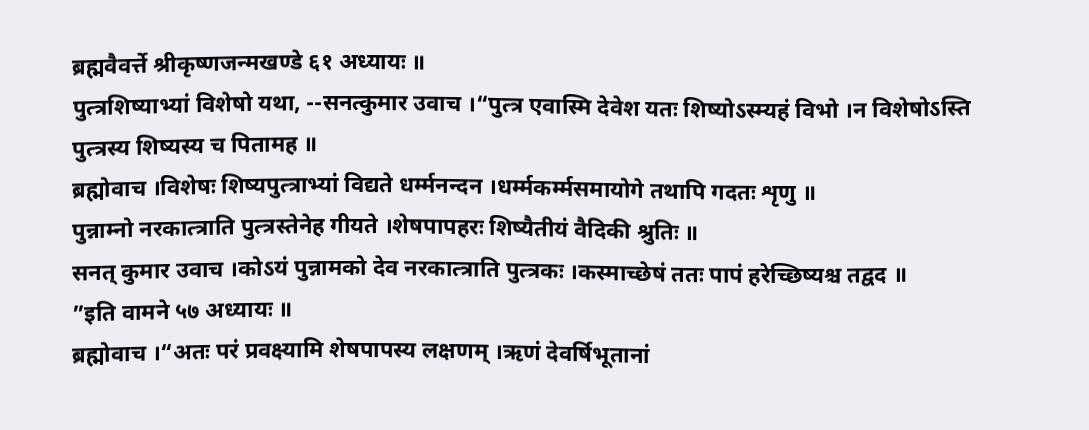ब्रह्मवैवर्त्ते श्रीकृष्णजन्मखण्डे ६१ अध्यायः ॥
पुत्त्रशिष्याभ्यां विशेषो यथा, --सनत्कुमार उवाच ।“पुत्त्र एवास्मि देवेश यतः शिष्योऽस्म्यहं विभो ।न विशेषोऽस्ति पुत्त्रस्य शिष्यस्य च पितामह ॥
ब्रह्मोवाच ।विशेषः शिष्यपुत्त्राभ्यां विद्यते धर्म्मनन्दन ।धर्म्मकर्म्मसमायोगे तथापि गदतः शृणु ॥
पुन्नाम्नो नरकात्त्राति पुत्त्रस्तेनेह गीयते ।शेषपापहरः शिष्यैतीयं वैदिकी श्रुतिः ॥
सनत् कुमार उवाच ।कोऽयं पुन्नामको देव नरकात्त्राति पुत्त्रकः ।कस्माच्छेषं ततः पापं हरेच्छिष्यश्च तद्वद ॥
”इति वामने ५७ अध्यायः ॥
ब्रह्मोवाच ।“अतः परं प्रवक्ष्यामि शेषपापस्य लक्षणम् ।ऋणं देवर्षिभूतानां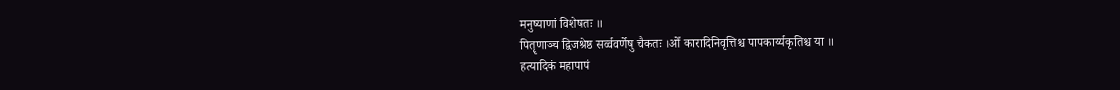मनुष्याणां विशेषतः ॥
पितॄणाञ्च द्विजश्रेष्ठ सर्व्ववर्णेषु चैकतः ।ओँ कारादिनिवृत्तिश्च पापकार्य्यकृतिश्च या ॥
हत्यादिकं महापापं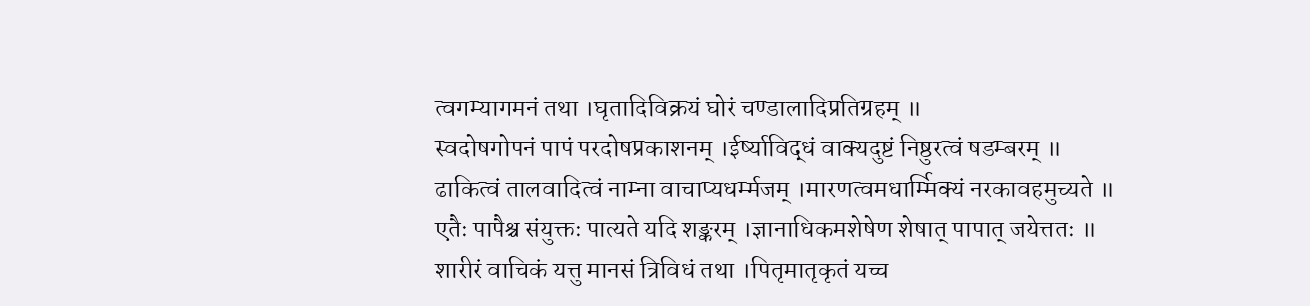त्वगम्यागमनं तथा ।घृतादिविक्रयं घोरं चण्डालादिप्रतिग्रहम् ॥
स्वदोषगोपनं पापं परदोषप्रकाशनम् ।ईर्ष्याविद्धं वाक्यदुष्टं निष्ठुरत्वं षडम्बरम् ॥
ढाकित्वं तालवादित्वं नाम्ना वाचाप्यधर्म्मजम् ।मारणत्वमधार्म्मिक्यं नरकावहमुच्यते ॥
एतैः पापैश्च संयुक्तः पात्यते यदि शङ्करम् ।ज्ञानाधिकमशेषेण शेषात् पापात् जयेत्ततः ॥
शारीरं वाचिकं यत्तु मानसं त्रिविधं तथा ।पितृमातृकृतं यच्च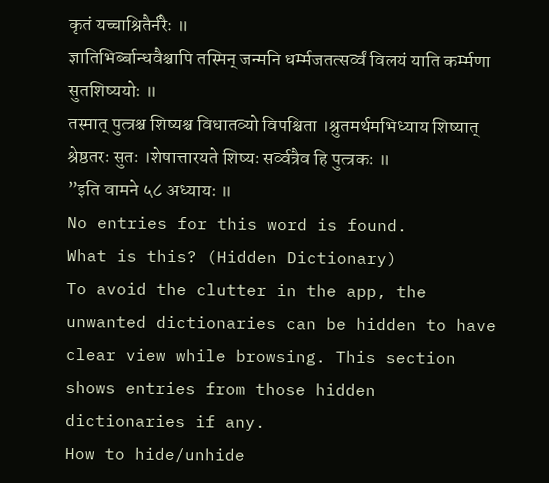कृतं यच्चाश्रितैर्नरैः ॥
ज्ञातिभिर्ब्बान्धवैश्चापि तस्मिन् जन्मनि धर्म्मजतत्सर्व्वं विलयं याति कर्म्मणा सुतशिष्ययोः ॥
तस्मात् पुत्त्रश्च शिष्यश्च विधातव्यो विपश्चिता ।श्रुतमर्थमभिध्याय शिष्यात् श्रेष्ठतरः सुतः ।शेषात्तारयते शिष्यः सर्व्वत्रैव हि पुत्त्रकः ॥
”इति वामने ५८ अध्यायः ॥
No entries for this word is found.
What is this? (Hidden Dictionary)
To avoid the clutter in the app, the unwanted dictionaries can be hidden to have clear view while browsing. This section shows entries from those hidden dictionaries if any.
How to hide/unhide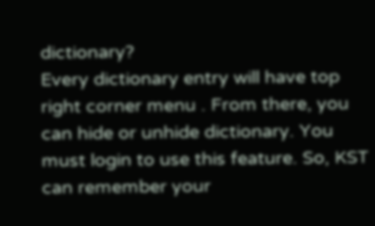dictionary?
Every dictionary entry will have top right corner menu . From there, you can hide or unhide dictionary. You must login to use this feature. So, KST can remember your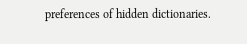preferences of hidden dictionaries.